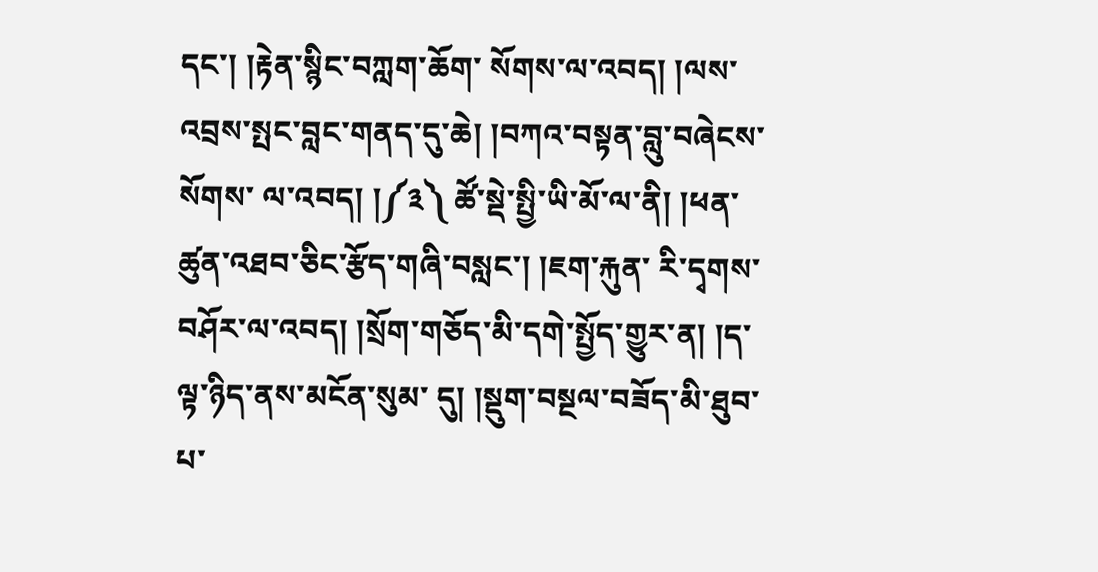དང་། །རྟེན་སྙིང་བཀླག་ཆོག་ སོགས་ལ་འབད། །ལས་འབྲས་སྤང་བླང་གནད་དུ་ཆེ། །བཀའ་བསྟན་བླུ་བཞེངས་སོགས་ ལ་འབད། །༼༣༽ ཚོ་སྡེ་སྤྱི་ཡི་མོ་ལ་ནི། །ཕན་ཚུན་འཐབ་ཅིང་རྩོད་གཞི་བསླང་། །ཇག་རྐུན་ རི་དྭགས་བཤོར་ལ་འབད། །སྲོག་གཅོད་མི་དགེ་སྤྱོད་གྱུར་ན། །ད་ལྟ་ཉིད་ནས་མངོན་སུམ་ དུ། །སྡུག་བསྔལ་བཟོད་མི་ཐུབ་པ་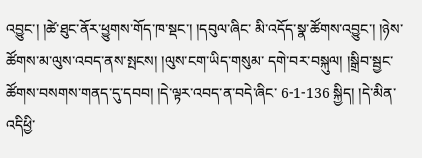འབྱུང་། །ཚེ་ཐུང་ནོར་ཕྱུགས་གོད་ཁ་སྡང་། །དབུལ་ཞིང་ མི་འདོད་སྣ་ཚོགས་འབྱུང་། །ཉེས་ཚོགས་མ་ལུས་འབད་ནས་སྤངས། །ལུས་ངག་ཡིད་གསུམ་ དགེ་བར་བསྐུལ། །སྒྲིབ་སྦྱང་ཚོགས་བསགས་གནད་དུ་དབབ། །དེ་ལྟར་འབད་ན་བདེ་ཞིང་ 6-1-136 སྐྱིད། །དེ་མིན་འདིཕྱི་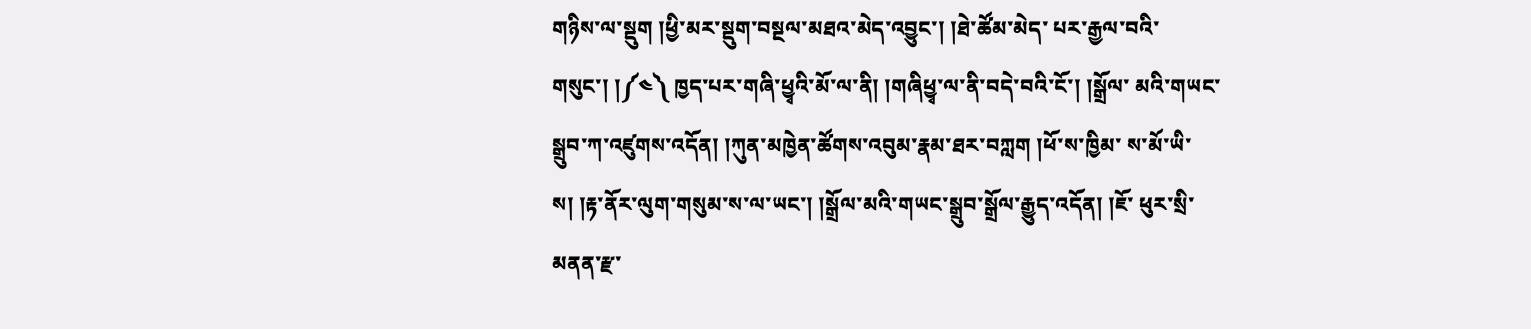གཉིས་ལ་སྡུག །ཕྱི་མར་སྡུག་བསྔལ་མཐའ་མེད་འབྱུང་། །ཐེ་ཚོམ་མེད་ པར་རྒྱལ་བའི་གསུང་། །༼༤༽ ཁྱད་པར་གཞི་ཕྱྭའི་མོ་ལ་ནི། །གཞིཕྱྭ་ལ་ནི་བདེ་བའི་ངོ་། །སྒྲོལ་ མའི་གཡང་སྒྲུབ་ཀ་འཛུགས་འདོན། །ཀུན་མཁྱེན་ཚོགས་འབུམ་རྣམ་ཐར་བཀླག །ཕོ་ས་ཁྱིམ་ ས་མོ་ཡི་ས། །རྟ་ནོར་ལུག་གསུམ་ས་ལ་ཡང་། །སྒྲོལ་མའི་གཡང་སྒྲུབ་སྒྲོལ་རྒྱུད་འདོན། །ཇོ་ ཕུར་སྲི་མནན་རྫ་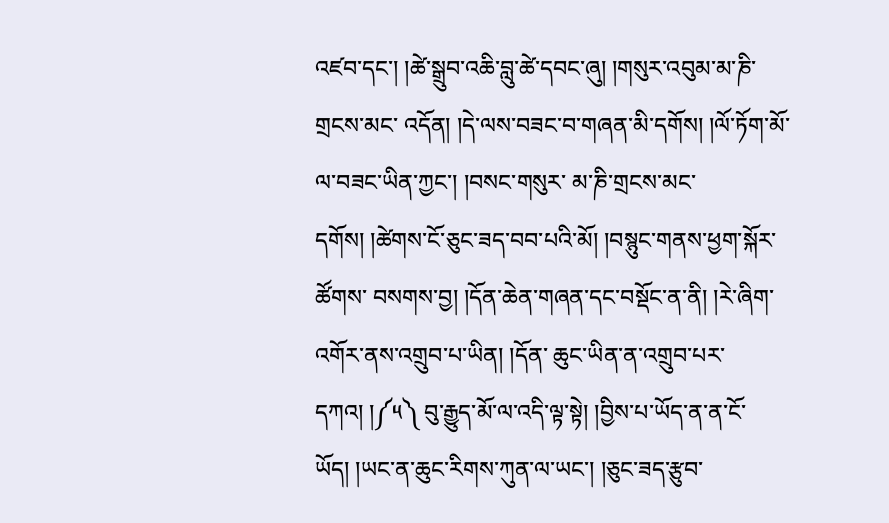འཛབ་དང་། །ཚེ་སྒྲུབ་འཆི་བླུ་ཚེ་དབང་ཞུ། །གསུར་འབུམ་མ་ཎི་གྲངས་མང་ འདོན། །དེ་ལས་བཟང་བ་གཞན་མི་དགོས། །ལོ་ཏོག་མོ་ལ་བཟང་ཡིན་ཀྱང་། །བསང་གསུར་ མ་ཎི་གྲངས་མང་དགོས། །ཚེགས་ངོ་ཅུང་ཟད་བབ་པའི་མོ། །བསྙུང་གནས་ཕྱག་སྐོར་ཚོགས་ བསགས་བྱ། །དོན་ཆེན་གཞན་དང་བསྡོང་ན་ནི། །རེ་ཞིག་འགོར་ནས་འགྲུབ་པ་ཡིན། །དོན་ ཆུང་ཡིན་ན་འགྲུབ་པར་དཀའ། །༼༥༽ བུ་རྒྱུད་མོ་ལ་འདི་ལྟ་སྟེ། །བྱིས་པ་ཡོད་ན་ན་ངོ་ཡོད། །ཡང་ན་ཆུང་རིགས་ཀུན་ལ་ཡང་། །ཅུང་ཟད་རྩུབ་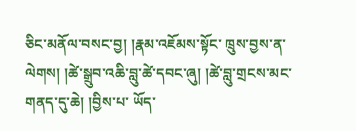ཅིང་མནོལ་བསང་བྱ། །རྣམ་འཇོམས་སྟོང་ ཁྲུས་བྱས་ན་ལེགས། །ཚེ་སྒྲུབ་འཆི་བླུ་ཚེ་དབང་ཞུ། །ཚེ་བླུ་གྲངས་མང་གནད་དུ་ཆེ། །བྱིས་པ་ ཡོད་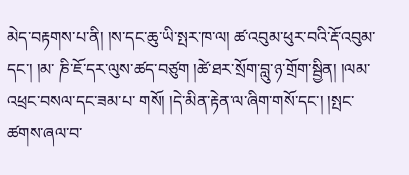མེད་བརྟགས་པ་ནི། །ས་དང་ཆུ་ཡི་སྤར་ཁ་ལ། ཚ་འབུམ་ཕུར་བའི་རྡོ་འབུམ་དང་། །མ་ ཎི་ཇོ་དར་ལུས་ཚད་བཙུག །ཚེ་ཐར་སྲོག་བླུ་ཉ་གྲོག་སྦྱིན། །ལམ་འཕྲང་བསལ་དང་ཟམ་པ་ གསོ། །དེ་མིན་རྟེན་ལ་ཞིག་གསོ་དང་། །སྤང་ཚགས་ཞལ་བ་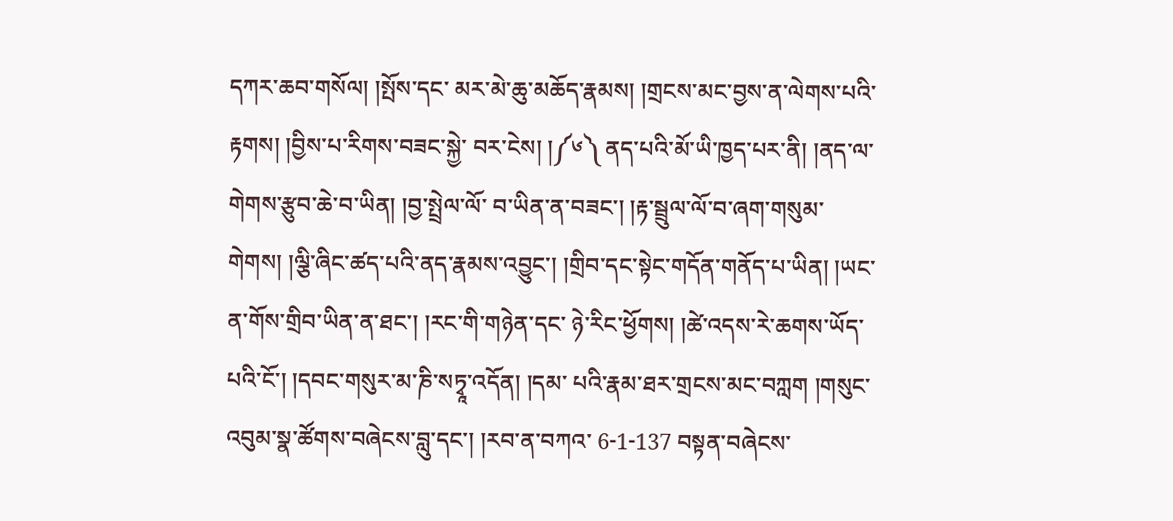དཀར་ཆབ་གསོལ། །སྤོས་དང་ མར་མེ་ཆུ་མཆོད་རྣམས། །གྲངས་མང་བྱས་ན་ལེགས་པའི་རྟགས། །བྱིས་པ་རིགས་བཟང་སྐྱེ་ བར་ངེས། །༼༦༽ ནད་པའི་མོ་ཡི་ཁྱད་པར་ནི། །ནད་ལ་གེགས་རྩུབ་ཆེ་བ་ཡིན། །བྱ་སྤྲེལ་ལོ་ བ་ཡིན་ན་བཟང་། །རྟ་སྦྲུལ་ལོ་བ་ཞག་གསུམ་གེགས། །ལྕི་ཞིང་ཚད་པའི་ནད་རྣམས་འབྱུང་། །གྲིབ་དང་སྟེང་གདོན་གནོད་པ་ཡིན། །ཡང་ན་གོས་གྲིབ་ཡིན་ན་ཐང་། །རང་གི་གཉེན་དང་ ཉེ་རིང་ཕྱོགས། །ཚེ་འདས་རེ་ཆགས་ཡོད་པའི་ངོ་། །དབང་གསུར་མ་ཎི་སཏྭཱ་འདོན། །དམ་ པའི་རྣམ་ཐར་གྲངས་མང་བཀླག །གསུང་འབུམ་སྣ་ཚོགས་བཞེངས་བླུ་དང་། །རབ་ན་བཀའ་ 6-1-137 བསྟན་བཞེངས་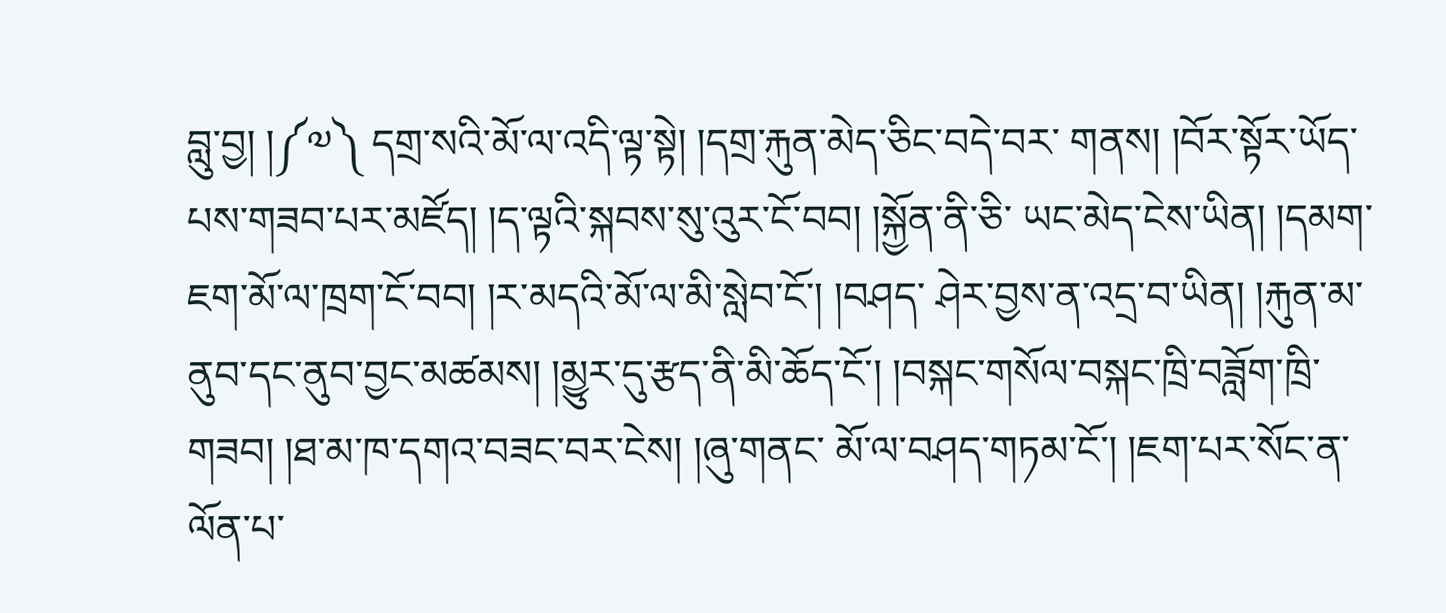བླུ་བྱ། །༼༧༽ དགྲ་སའི་མོ་ལ་འདི་ལྟ་སྟེ། །དགྲ་རྐུན་མེད་ཅིང་བདེ་བར་ གནས། །བོར་སྟོར་ཡོད་པས་གཟབ་པར་མཛོད། །ད་ལྟའི་སྐབས་སུ་འུར་ངོ་བབ། །སྐྱོན་ནི་ཅི་ ཡང་མེད་ངེས་ཡིན། །དམག་ཇག་མོ་ལ་ཁྲག་ངོ་བབ། །ར་མདའི་མོ་ལ་མི་སླེབ་ངོ་། །བཤད་ ཤེར་བྱས་ན་འདྲ་བ་ཡིན། །རྐུན་མ་ནུབ་དང་ནུབ་བྱང་མཚམས། །མྱུར་དུ་རྩད་ནི་མི་ཆོད་ངོ་། །བསྐང་གསོལ་བསྐང་ཁྲི་བཟློག་ཁྲི་གཟབ། །ཐ་མ་ཁ་དགའ་བཟང་བར་ངེས། །ཞུ་གནང་ མོ་ལ་བཤད་གཏམ་ངོ་། །ཇག་པར་སོང་ན་ལོན་པ་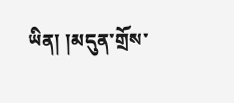ཡིན། །མདུན་གྲོས་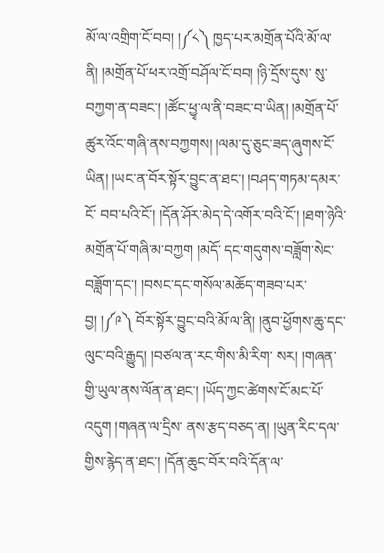མོ་ལ་འགྲིག་ངོ་བབ། །༼༨༽ ཁྱད་པར་མགྲོན་པོའི་མོ་ལ་ནི། །མགྲོན་པོ་ཕར་འགྲོ་བཤོལ་ངོ་བབ། །ཉི་དྲོས་དུས་ སུ་བཀྱག་ན་བཟང་། །ཚོང་ཕྱྭ་ལ་ནི་བཟང་བ་ཡིན། །མགྲོན་པོ་ཚུར་འོང་གཞི་ནས་བཀྱགས། །ལམ་དུ་ཅུང་ཟད་ཞུགས་ངོ་ཡིན། །ཡང་ན་བོར་སྟོར་བྱུང་ན་ཐང་། །བཤད་གཏམ་དམར་ངོ་ བབ་པའི་ངོ་། །དོན་ཤོར་མེད་དེ་འགོར་བའི་ངོ་། །ཐག་ཉེའི་མགྲོན་པོ་གཞི་མ་བཀྱག །མདོ་ དང་གདུགས་བཟློག་སེང་བཟློག་དང་། །བསང་དང་གསོལ་མཆོད་གཟབ་པར་བྱ། །༼༩༽ བོར་སྟོར་བྱུང་བའི་མོ་ལ་ནི། །ནུབ་ཕྱོགས་ཆུ་དང་ལུང་བའི་རྒྱུད། །བཙལ་ན་རང་གིས་མི་རིག་ སར། །གཞན་གྱི་ཡུལ་ནས་ལོན་ན་ཐང་། །ཡོད་ཀྱང་ཚེགས་ངོ་མང་པོ་འདུག །གཞན་ལ་དྲིས་ ནས་རྩད་བཅད་ན། །ཡུན་རིང་དལ་གྱིས་རྙེད་ན་ཐང་། །དོན་ཆུང་བོར་བའི་དོན་ལ་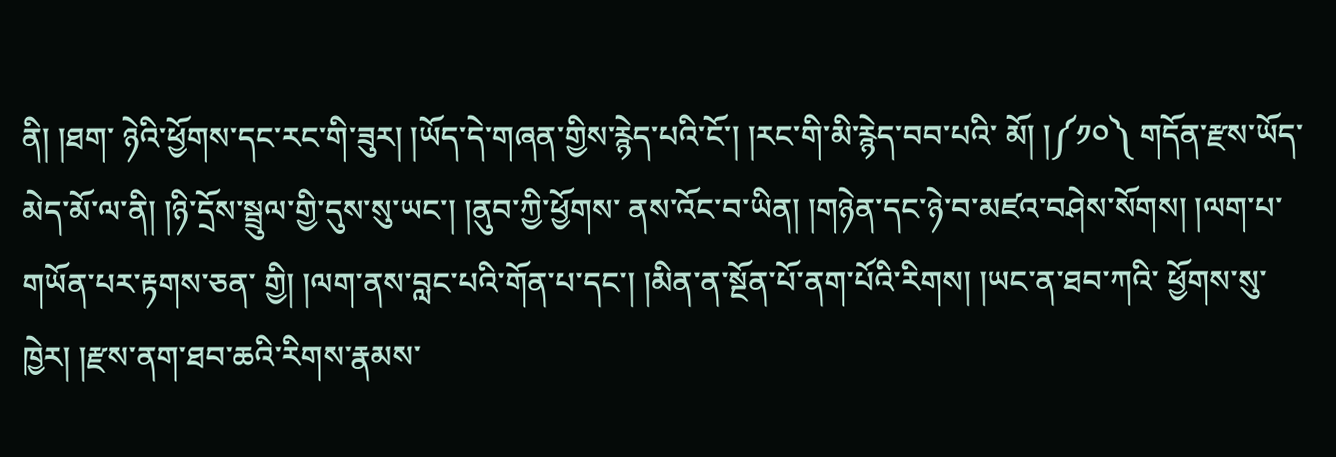ནི། །ཐག་ ཉེའི་ཕྱོགས་དང་རང་གི་ཟུར། །ཡོད་དེ་གཞན་གྱིས་རྙེད་པའི་ངོ་། །རང་གི་མི་རྙེད་བབ་པའི་ མོ། །༼༡༠༽ གདོན་རྫས་ཡོད་མེད་མོ་ལ་ནི། །ཉི་དྲོས་སྦྲུལ་གྱི་དུས་སུ་ཡང་། །ནུབ་ཀྱི་ཕྱོགས་ ནས་འོང་བ་ཡིན། །གཉེན་དང་ཉེ་བ་མཛའ་བཤེས་སོགས། །ལག་པ་གཡོན་པར་རྟགས་ཅན་ གྱི། །ལག་ནས་བླང་པའི་གོན་པ་དང་། །མིན་ན་སྔོན་པོ་ནག་པོའི་རིགས། །ཡང་ན་ཐབ་ཀའི་ ཕྱོགས་སུ་ཁྱེར། །རྫས་ནག་ཐབ་ཆའི་རིགས་རྣམས་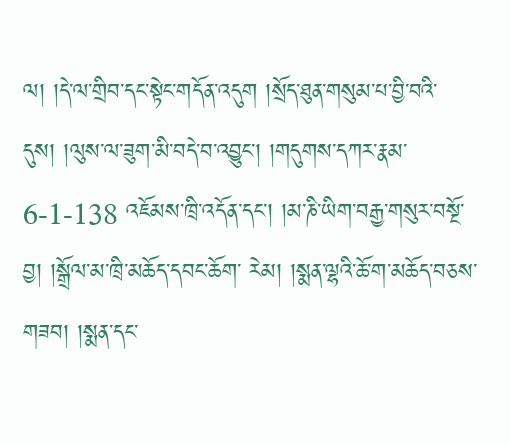ལ། །དེ་ལ་གྲིབ་དང་སྟེང་གདོན་འདུག །སྲོད་ཐུན་གསུམ་པ་བྱི་བའི་དུས། །ལུས་ལ་ཟུག་མི་བདེ་བ་འབྱུང་། །གདུགས་དཀར་རྣམ་ 6-1-138 འཇོམས་ཁྲི་འདོན་དང་། །མ་ཎི་ཡིག་བརྒྱ་གསུར་བསྔོ་བྱ། །སྒྲོལ་མ་ཁྲི་མཆོད་དབང་ཆོག་ རེམ། །སྨན་ལྷའི་ཆོ་ག་མཆོད་བཅས་གཟབ། །སྨན་དང་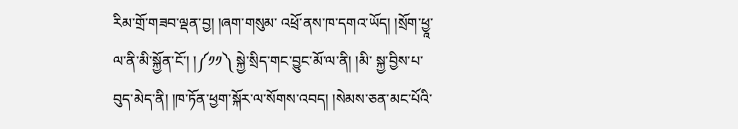རིམ་གྲོ་གཟབ་ལྡན་བྱ། །ཞག་གསུམ་ འཕྲོ་ནས་ཁ་དགའ་ཡོད། །སྲོག་ཕྱཱ་ལ་ནི་མི་སྐྱོན་ངོ་། །༼༡༡༽ སྐྱེ་སྲིད་གང་བྱུང་མོ་ལ་ནི། །མི་ སྐྱ་བྱིས་པ་བུད་མེད་ནི། །ཁ་ཏོན་ཕྱག་སྐོར་ལ་སོགས་འབད། །སེམས་ཅན་མང་པོའི་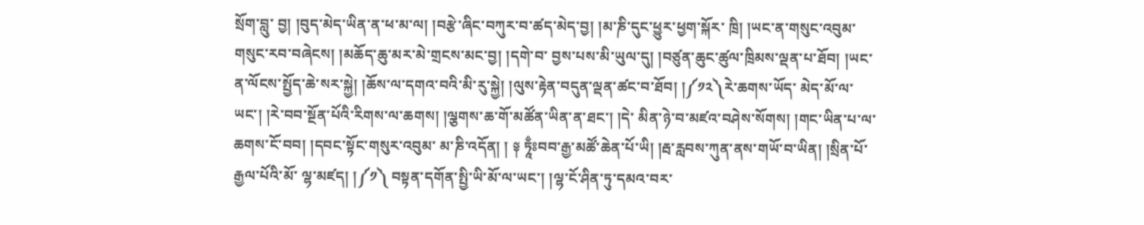སྲོག་བླུ་ བྱ། །བུད་མེད་ཡིན་ན་ཕ་མ་ལ། །བརྩེ་ཞིང་བཀུར་བ་ཚད་མེད་བྱ། །མ་ཎི་དུང་ཕྱུར་ཕྱག་སྐོར་ ཁྲི། །ཡང་ན་གསུང་འབུམ་གསུང་རབ་བཞེངས། །མཆོད་ཆུ་མར་མེ་གྲངས་མང་བྱ། །དགེ་བ་ བྱས་པས་མི་ཡུལ་དུ། །བཙུན་ཆུང་ཚུལ་ཁྲིམས་ལྡན་པ་ཐོབ། །ཡང་ན་ལོངས་སྤྱོད་ཆེ་སར་སྐྱེ། །ཆོས་ལ་དགའ་བའི་མི་རུ་སྐྱེ། །ལུས་རྟེན་བདུན་ལྡན་ཚང་བ་ཐོབ། །༼༡༢༽རེ་ཆགས་ཡོད་ མེད་མོ་ལ་ཡང་། །རེ་བབ་སྔོན་པོའི་རིགས་ལ་ཆགས། །ལྕགས་ཆ་གོ་མཚོན་ཡིན་ན་ཐང་། །དེ་ མིན་ཉེ་བ་མཛའ་བཤེས་སོགས། །གང་ཡིན་པ་ལ་ཆགས་ངོ་བབ། །དབང་སྟོང་གསུར་འབུམ་ མ་ཎི་འདོན། ། ༈ ཏཱྃཿབབ་རྒྱ་མཚོ་ཆེན་པོ་ཡི། །རྦ་རླབས་ཀུན་ནས་གཡོ་བ་ཡིན། །སྲིན་པོ་རྒྱལ་པོའི་མོ་ ལྷ་མཛད། །༼༡༽ བསྟན་དགོན་སྤྱི་ཡི་མོ་ལ་ཡང་། །ལྷ་ངོ་ཤིན་ཏུ་དམའ་བར་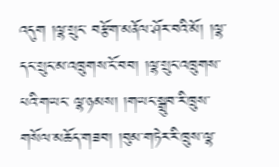འདུག །ལྷ་སྲུང་ བརྩོག་མནོལ་ཤོར་བའི་མོ། །ལྷ་དང་སྲུང་མ་འཁྲུགས་ངོ་བབ། །ལྷ་སྲུང་འཁྲུགས་པའི་གཡང་ ལྷ་ཉམས། །གཡང་སྒྲུབ་རི་ཁྲུས་གསོལ་མཆོད་གཟབ། །བུམ་གཏེར་རི་ཁྲུས་ལྷ་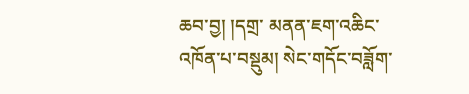ཆབ་བྱ། །དགྲ་ མནན་ཇག་འཆིང་འཁོན་པ་བསྡུམ། སེང་གདོང་བཟློག་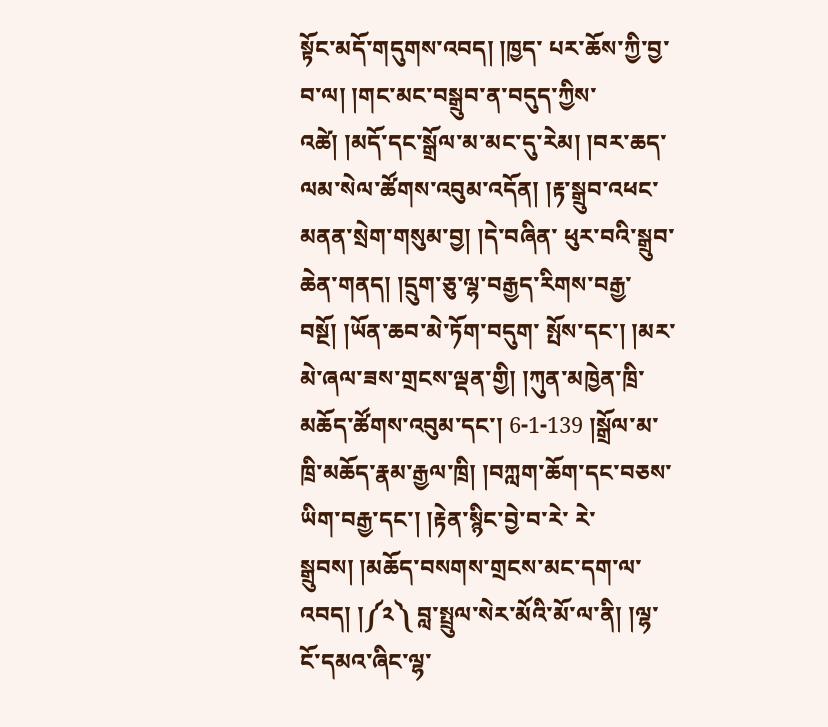སྟོང་མདོ་གདུགས་འབད། །ཁྱད་ པར་ཆོས་ཀྱི་བྱ་བ་ལ། །གང་མང་བསྒྲུབ་ན་བདུད་ཀྱིས་འཚེ། །མདོ་དང་སྒྲོལ་མ་མང་དུ་རེམ། །བར་ཆད་ལམ་སེལ་ཚོགས་འབུམ་འདོན། །རྟ་སྒྲུབ་འཕང་མནན་སྲེག་གསུམ་བྱ། །དེ་བཞིན་ ཕུར་བའི་སྒྲུབ་ཆེན་གནད། །དྲུག་ཅུ་ལྷ་བརྒྱད་རིགས་བརྒྱ་བསྔོ། །ཡོན་ཆབ་མེ་ཏོག་བདུག་ སྤོས་དང་། །མར་མེ་ཞལ་ཟས་གྲངས་ལྡན་གྱི། །ཀུན་མཁྱེན་ཁྲི་མཆོད་ཚོགས་འབུམ་དང་། 6-1-139 །སྒྲོལ་མ་ཁྲི་མཆོད་རྣམ་རྒྱལ་ཁྲི། །བཀླག་ཆོག་དང་བཅས་ཡིག་བརྒྱ་དང་། །རྟེན་སྙིང་བྱེ་བ་རེ་ རེ་སྒྲུབས། །མཆོད་བསགས་གྲངས་མང་དག་ལ་འབད། །༼༢༽ བླ་སྤྲུལ་སེར་མོའི་མོ་ལ་ནི། །ལྷ་ངོ་དམའ་ཞིང་ལྷ་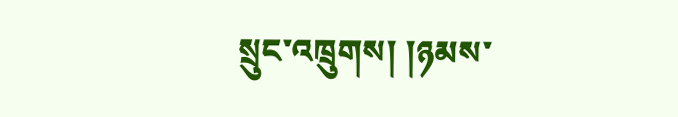སྲུང་འཁྲུགས། །ཉམས་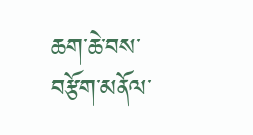ཆག་ཆེ་བས་བརྩོག་མནོལ་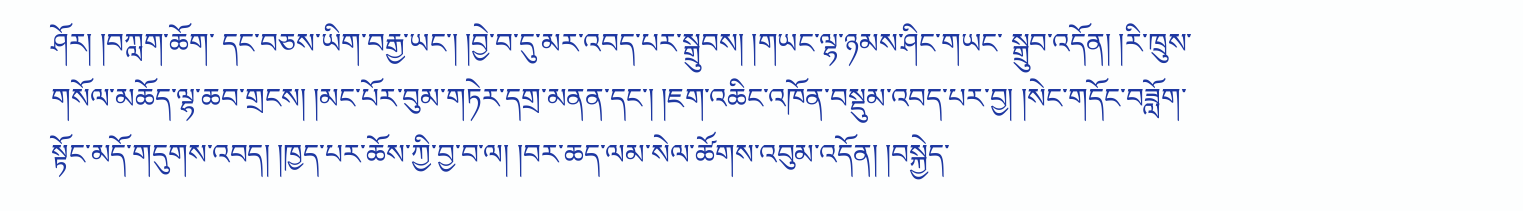ཤོར། །བཀླག་ཆོག་ དང་བཅས་ཡིག་བརྒྱ་ཡང་། །བྱེ་བ་དུ་མར་འབད་པར་སྒྲུབས། །གཡང་ལྷ་ཉམས་ཤིང་གཡང་ སྒྲུབ་འདོན། །རི་ཁྲུས་གསོལ་མཆོད་ལྷ་ཆབ་གྲངས། །མང་པོར་བུམ་གཏེར་དགྲ་མནན་དང་། །ཇག་འཆིང་འཁོན་བསྡུམ་འབད་པར་བྱ། །སེང་གདོང་བཟློག་སྟོང་མདོ་གདུགས་འབད། །ཁྱད་པར་ཆོས་ཀྱི་བྱ་བ་ལ། །བར་ཆད་ལམ་སེལ་ཚོགས་འབུམ་འདོན། །བསྐྱེད་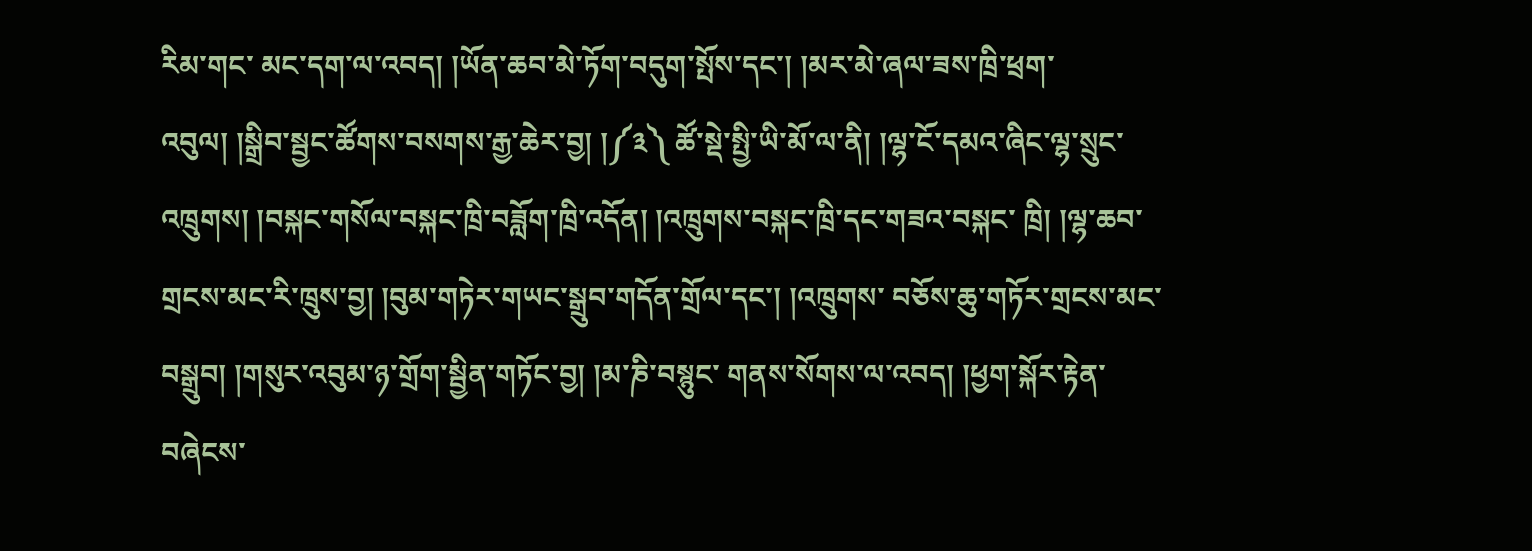རིམ་གང་ མང་དག་ལ་འབད། །ཡོན་ཆབ་མེ་ཏོག་བདུག་སྤོས་དང་། །མར་མེ་ཞལ་ཟས་ཁྲི་ཕྲག་འབུལ། །སྒྲིབ་སྦྱང་ཚོགས་བསགས་རྒྱ་ཆེར་བྱ། །༼༣༽ ཚོ་སྡེ་སྤྱི་ཡི་མོ་ལ་ནི། །ལྷ་ངོ་དམའ་ཞིང་ལྷ་སྲུང་ འཁྲུགས། །བསྐང་གསོལ་བསྐང་ཁྲི་བཟློག་ཁྲི་འདོན། །འཁྲུགས་བསྐང་ཁྲི་དང་གཟའ་བསྐང་ ཁྲི། །ལྷ་ཆབ་གྲངས་མང་རི་ཁྲུས་བྱ། །བུམ་གཏེར་གཡང་སྒྲུབ་གདོན་གྲོལ་དང་། །འཁྲུགས་ བཅོས་ཆུ་གཏོར་གྲངས་མང་བསྒྲུབ། །གསུར་འབུམ་ཉ་གྲོག་སྦྱིན་གཏོང་བྱ། །མ་ཎི་བསྙུང་ གནས་སོགས་ལ་འབད། །ཕྱག་སྐོར་རྟེན་བཞེངས་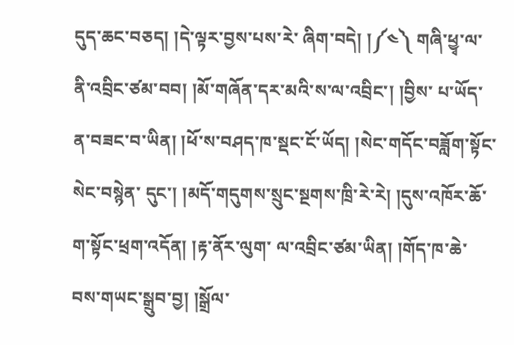དུད་ཆང་བཅད། །དེ་ལྟར་བྱས་པས་རེ་ ཞིག་བདེ། །༼༤༽ གཞི་ཕྱྭ་ལ་ནི་འབྲིང་ཙམ་བབ། །མོ་གཞོན་དར་མའི་ས་ལ་འབྲིང་། །བྱིས་ པ་ཡོད་ན་བཟང་བ་ཡིན། །ཕོ་ས་བཤད་ཁ་སྡང་ངོ་ཡོད། །སེང་གདོང་བཟློག་སྟོང་སེང་བསྙེན་ དུང་། །མདོ་གདུགས་སྲུང་སྔགས་ཁྲི་རེ་རེ། །དུས་འཁོར་ཆོ་ག་སྟོང་ཕྲག་འདོན། །རྟ་ནོར་ལུག་ ལ་འབྲིང་ཙམ་ཡིན། །གོད་ཁ་ཆེ་བས་གཡང་སྒྲུབ་བྱ། །སྒྲོལ་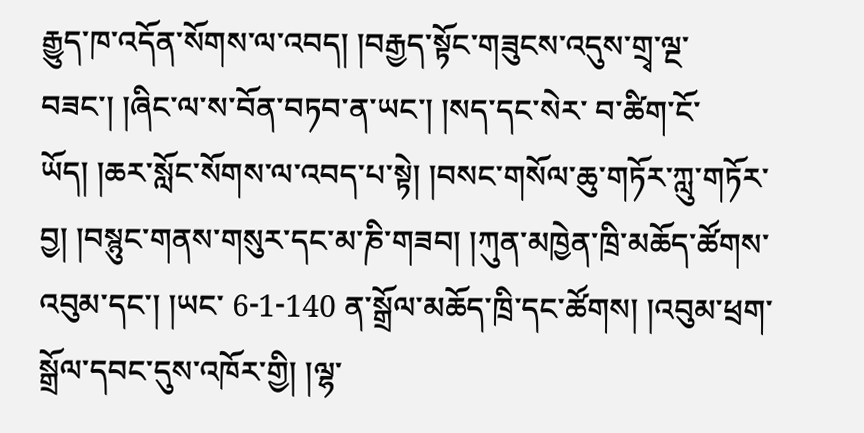རྒྱུད་ཁ་འདོན་སོགས་ལ་འབད། །བརྒྱད་སྟོང་གཟུངས་འདུས་གྲྭ་ལྔ་བཟང་། །ཞིང་ལ་ས་བོན་བཏབ་ན་ཡང་། །སད་དང་སེར་ བ་ཚིག་ངོ་ཡོད། །ཆར་སློང་སོགས་ལ་འབད་པ་སྟེ། །བསང་གསོལ་ཆུ་གཏོར་ཀླུ་གཏོར་བྱ། །བསྙུང་གནས་གསུར་དང་མ་ཎི་གཟབ། །ཀུན་མཁྱེན་ཁྲི་མཆོད་ཚོགས་འབུམ་དང་། །ཡང་ 6-1-140 ན་སྒྲོལ་མཆོད་ཁྲི་དང་ཚོགས། །འབུམ་ཕྲག་སྒྲོལ་དབང་དུས་འཁོར་གྱི། །ལྷ་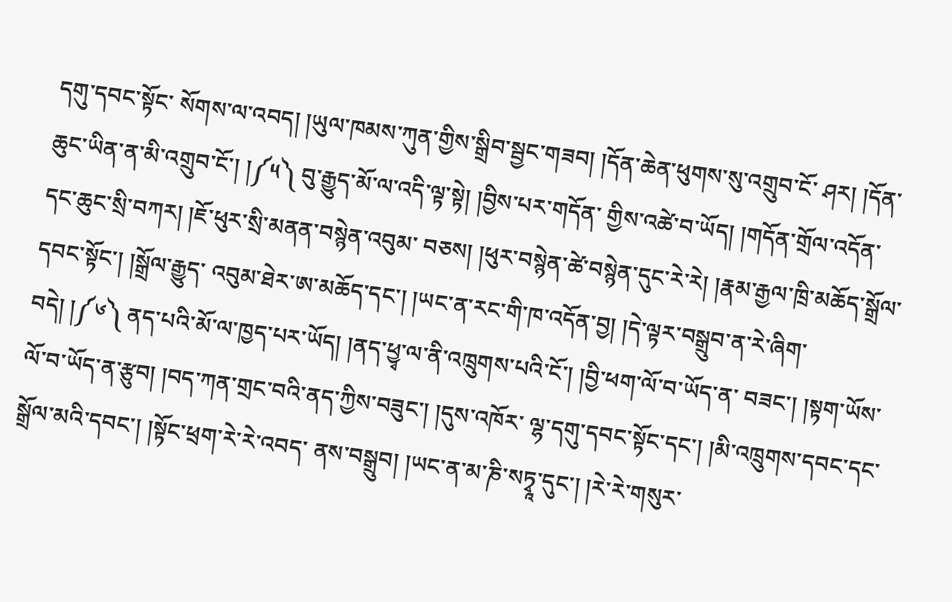དགུ་དབང་སྟོང་ སོགས་ལ་འབད། །ཡུལ་ཁམས་ཀུན་གྱིས་སྒྲིབ་སྦྱང་གཟབ། །དོན་ཆེན་ཕུགས་སུ་འགྲུབ་ངོ་ ཤར། །དོན་ཆུང་ཡིན་ན་མི་འགྲུབ་ངོ་། །༼༥༽ བུ་རྒྱུད་མོ་ལ་འདི་ལྟ་སྟེ། །བྱིས་པར་གདོན་ གྱིས་འཚེ་བ་ཡོད། །གདོན་གྲོལ་འདོན་དང་ཆུང་སྲི་བཀར། །ཇོ་ཕུར་སྲི་མནན་བསྙེན་འབུམ་ བཅས། །ཕུར་བསྙེན་ཚེ་བསྙེན་དུང་རེ་རེ། །རྣམ་རྒྱལ་ཁྲི་མཆོད་སྒྲོལ་དབང་སྟོང་། །སྒྲོལ་རྒྱུད་ འབུམ་ཐེར་ཨ་མཆོད་དང་། །ཡང་ན་རང་གི་ཁ་འདོན་བྱ། །དེ་ལྟར་བསྒྲུབ་ན་རེ་ཞིག་བདེ། །༼༦༽ ནད་པའི་མོ་ལ་ཁྱད་པར་ཡོད། །ནད་ཕྱྭ་ལ་ནི་འཁྲུགས་པའི་ངོ་། །བྱི་ཕག་ལོ་བ་ཡོད་ན་ བཟང་། །སྟག་ཡོས་ལོ་བ་ཡོད་ན་རྩུབ། །བད་ཀན་གྲང་བའི་ནད་ཀྱིས་བཟུང་། །དུས་འཁོར་ ལྷ་དགུ་དབང་སྟོང་དང་། །མི་འཁྲུགས་དབང་དང་སྒྲོལ་མའི་དབང་། །སྟོང་ཕྲག་རེ་རེ་འབད་ ནས་བསྒྲུབ། །ཡང་ན་མ་ཎི་སཏྭཱ་དུང་། །རེ་རེ་གསུར་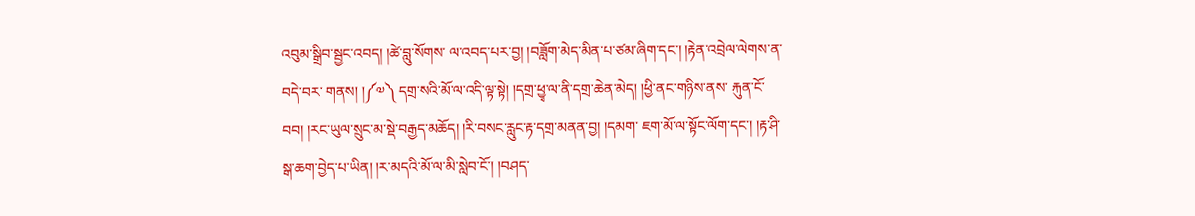འབུམ་སྒྲིབ་སྦྱང་འབད། །ཚེ་བླུ་སོགས་ ལ་འབད་པར་བྱ། །བཟློག་མེད་མིན་པ་ཙམ་ཞིག་དང་། །རྟེན་འབྲེལ་ལེགས་ན་བདེ་བར་ གནས། །༼༧༽ དགྲ་སའི་མོ་ལ་འདི་ལྟ་སྟེ། །དགྲ་ཕྱྭ་ལ་ནི་དགྲ་ཆེན་མེད། །ཕྱི་ནང་གཉིས་ནས་ རྐུན་ངོ་བབ། །རང་ཡུལ་སྲུང་མ་སྡེ་བརྒྱད་མཆོད། །རི་བསང་རླུང་རྟ་དགྲ་མནན་བྱ། །དམག་ ཇག་མོ་ལ་སྟོང་ལོག་དང་། །རྟ་ཤི་སྒ་ཆག་བྱེད་པ་ཡིན། །ར་མདའི་མོ་ལ་མི་སླེབ་ངོ་། །བཤད་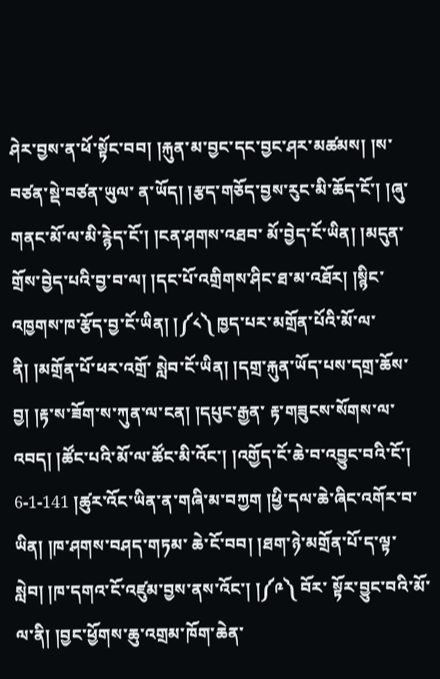ཤེར་བྱས་ན་ཕོ་སྟོང་བབ། །རྐུན་མ་བྱང་དང་བྱང་ཤར་མཚམས། །ས་བཙན་སྡེ་བཙན་ཡུལ་ ན་ཡོད། །རྩད་གཅོད་བྱས་རུང་མི་ཆོད་ངོ་། །ཞུ་གནང་མོ་ལ་མི་རྙེད་ངོ་། །ངན་ཤགས་འཐབ་ མོ་བྱེད་ངོ་ཡིན། །མདུན་གྲོས་བྱེད་པའི་བྱ་བ་ལ། །དང་པོ་འགྲིགས་ཤིང་ཐ་མ་འཐོར། །སྙིང་ འཁྱགས་ཁ་རྩོད་བྱ་ངོ་ཡིན། །༼༨༽ ཁྱད་པར་མགྲོན་པོའི་མོ་ལ་ནི། །མགྲོན་པོ་ཕར་འགྲོ་ སླེབ་ངོ་ཡིན། །དགྲ་རྐུན་ཡོད་པས་དགྲ་ཆོས་བྱ། །རྟ་ས་ཟོག་ས་ཀུན་ལ་ངན། །དཔུང་རྒྱན་ རྟ་གཟུངས་སོགས་ལ་འབད། །ཚོང་པའི་མོ་ལ་ཚོང་མི་འོང་། །འགྱོད་ངོ་ཆེ་བ་འབྱུང་བའི་ངོ་། 6-1-141 །ཚུར་འོང་ཡིན་ན་གཞི་མ་བཀྱག །ཕྱི་དལ་ཆེ་ཞིང་འགོར་བ་ཡིན། །ཁ་ཤགས་བཤད་གཏམ་ ཆེ་ངོ་བབ། །ཐག་ཉེ་མགྲོན་པོ་ད་ལྟ་སླེབ། །ཁ་དགའ་ངོ་འཛུམ་བྱས་ནས་འོང་། །༼༩༽ བོར་ སྟོར་བྱུང་བའི་མོ་ལ་ནི། །བྱང་ཕྱོགས་ཆུ་འགྲམ་ཁོག་ཆེན་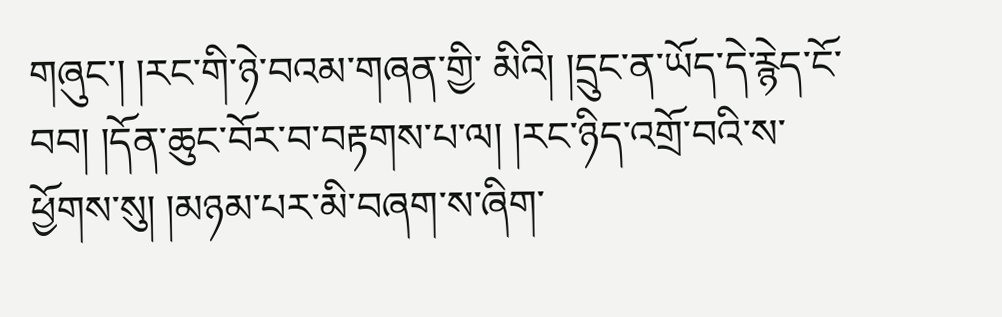གཞུང་། །རང་གི་ཉེ་བའམ་གཞན་གྱི་ མིའི། །དྲུང་ན་ཡོད་དེ་རྙེད་ངོ་བབ། །དོན་ཆུང་བོར་བ་བརྟགས་པ་ལ། །རང་ཉིད་འགྲོ་བའི་ས་ ཕྱོགས་སུ། །མཉམ་པར་མི་བཞག་ས་ཞིག་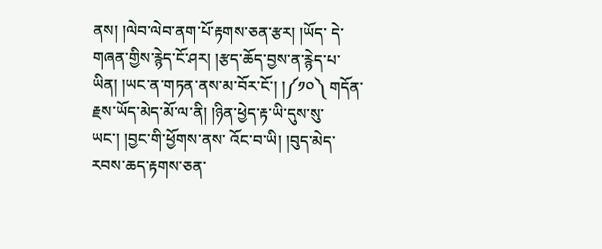ནས། །ལེབ་ལེབ་ནག་པོ་རྟགས་ཅན་རྩར། །ཡོད་ དེ་གཞན་གྱིས་རྙེད་ངོ་ཤར། །རྩད་ཆོད་བྱས་ན་རྙེད་པ་ཡིན། །ཡང་ན་གཏན་ནས་མ་བོར་ངོ་། །༼༡༠༽ གདོན་རྗས་ཡོད་མེད་མོ་ལ་ནི། །ཉིན་ཕྱེད་རྟ་ཡི་དུས་སུ་ཡང་། །བྱང་གི་ཕྱོགས་ནས་ འོང་བ་ཡི། །བུད་མེད་རབས་ཆད་རྟགས་ཅན་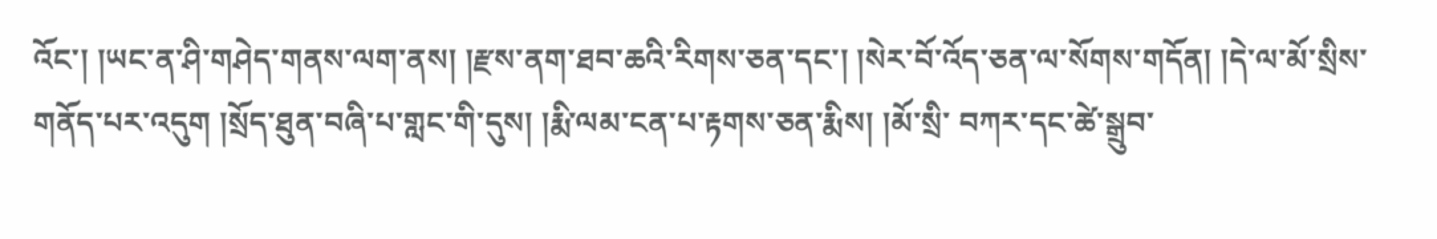འོང་། །ཡང་ན་ཤི་གཤེད་གནས་ལག་ནས། །རྫས་ནག་ཐབ་ཆའི་རིགས་ཅན་དང་། །སེར་བོ་འོད་ཅན་ལ་སོགས་གདོན། །དེ་ལ་མོ་སྲིས་ གནོད་པར་འདུག །སྲོད་ཐུན་བཞི་པ་གླང་གི་དུས། །རྨི་ལམ་ངན་པ་རྟགས་ཅན་རྨིས། །མོ་སྲི་ བཀར་དང་ཚེ་སྒྲུབ་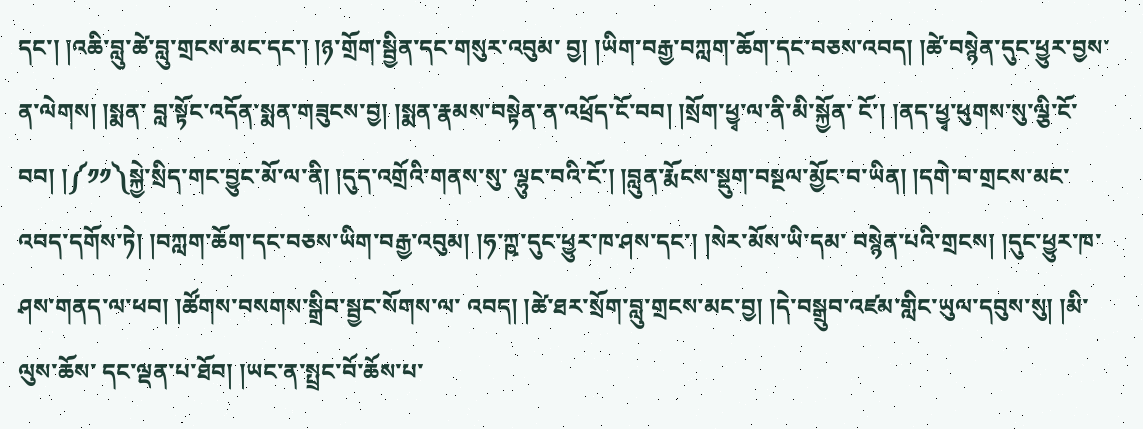དང་། །འཆི་བླུ་ཚེ་བླུ་གྲངས་མང་དང་། །ཉ་གྲོག་སྦྱིན་དང་གསུར་འབུམ་ བྱ། །ཡིག་བརྒྱ་བཀླག་ཆོག་དང་བཅས་འབད། །ཚེ་བསྙེན་དུང་ཕྱུར་བྱས་ན་ལེགས། །སྨན་ བླ་སྟོང་འདོན་སྨན་གཟུངས་བྱ། །སྨན་རྣམས་བསྟེན་ན་འཕྲོད་ངོ་བབ། །སྲོག་ཕྱྭ་ལ་ནི་མི་སྐྱོན་ ངོ་། །ནད་ཕྱྭ་ཕུགས་སུ་ལྕི་ངོ་བབ། །༼༡༡༽སྐྱེ་སྲིད་གང་བྱུང་མོ་ལ་ནི། །དུད་འགྲོའི་གནས་སུ་ ལྷུང་བའི་ངོ་། །བླུན་རྨོངས་སྡུག་བསྔལ་མྱོང་བ་ཡིན། །དགེ་བ་གྲངས་མང་འབད་དགོས་ཏེ། །བཀླག་ཆོག་དང་བཅས་ཡིག་བརྒྱ་འབུམ། །ཧ་ཀྵ་དུང་ཕྱུར་ཁ་ཤས་དང་། །སེར་མོས་ཡི་དམ་ བསྙེན་པའི་གྲངས། །དུང་ཕྱུར་ཁ་ཤས་གནད་ལ་ཕབ། །ཚོགས་བསགས་སྒྲིབ་སྦྱང་སོགས་ལ་ འབད། །ཚེ་ཐར་སྲོག་བླུ་གྲངས་མང་བྱ། །དེ་བསྒྲུབ་འཛམ་གླིང་ཡུལ་དབུས་སུ། །མི་ལུས་ཆོས་ དང་ལྡན་པ་ཐོབ། །ཡང་ན་སྤྲང་བོ་ཆོས་པ་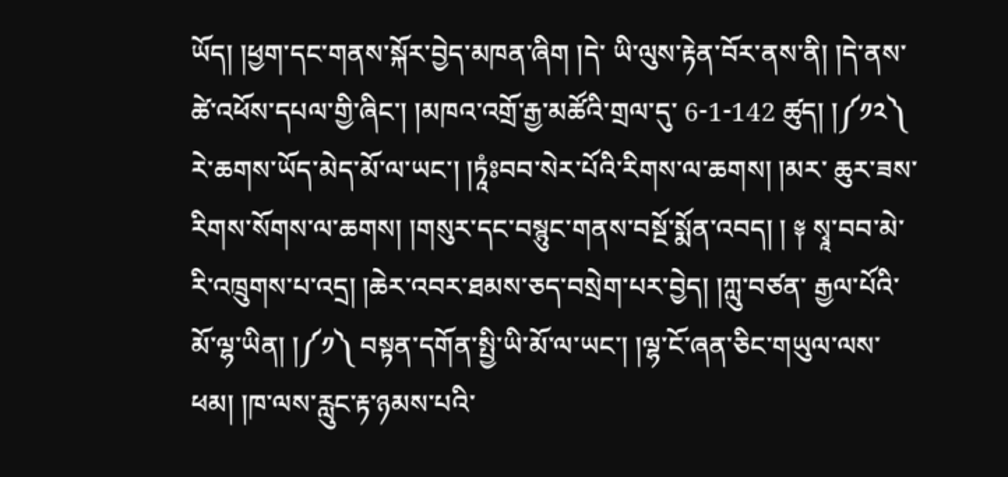ཡོད། །ཕྱག་དང་གནས་སྐོར་བྱེད་མཁན་ཞིག །དེ་ ཡི་ལུས་རྟེན་བོར་ནས་ནི། །དེ་ནས་ཚེ་འཕོས་དཔལ་གྱི་ཞིང་། །མཁའ་འགྲོ་རྒྱ་མཚོའི་གྲལ་དུ་ 6-1-142 ཚུད། །༼༡༢༽ རེ་ཆགས་ཡོད་མེད་མོ་ལ་ཡང་། །ཏཱཾཿབབ་སེར་པོའི་རིགས་ལ་ཆགས། །མར་ ཆུར་ཟས་རིགས་སོགས་ལ་ཆགས། །གསུར་དང་བསྙུང་གནས་བསྔོ་སྨོན་འབད། ། ༈ སྭཱ་བབ་མེ་རི་འཁྲུགས་པ་འདྲ། །ཆེར་འབར་ཐམས་ཅད་བསྲེག་པར་བྱེད། །ཀླུ་བཙན་ རྒྱལ་པོའི་མོ་ལྷ་ཡིན། །༼༡༽ བསྟན་དགོན་སྤྱི་ཡི་མོ་ལ་ཡང་། །ལྷ་ངོ་ཞན་ཅིང་གཡུལ་ལས་ ཕམ། །ཁ་ལས་རླུང་རྟ་ཉམས་པའི་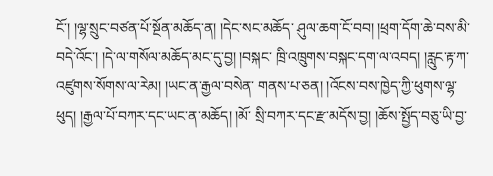ངོ་། །ལྷ་སྲུང་བཙན་པོ་སྔོན་མཆོད་ན། །དེང་སང་མཆོད་ ཤུལ་ཆག་ངོ་བབ། །ཕྲག་དོག་ཆེ་བས་མི་བདེ་འོང་། །དེ་ལ་གསོལ་མཆོད་མང་དུ་བྱ། །བསྐང་ ཁྲི་འཁྲུགས་བསྐང་དག་ལ་འབད། །རླུང་རྟ་ཀ་འཛུགས་སོགས་ལ་རེམ། །ཡང་ན་རྒྱལ་བསེན་ གནས་པ་ཅན། །འོངས་བས་ཁྱེད་ཀྱི་ཕུགས་ལྷ་ཕུད། །རྒྱལ་པོ་བཀར་དང་ཡང་ན་མཆོད། །མོ་ སྲི་བཀར་དང་རྫ་མདོས་བྱ། །ཆོས་སྤྱོད་བཅུ་ཡི་བྱ་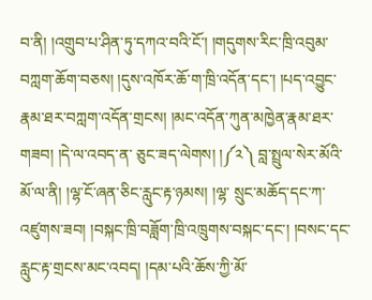བ་ནི། །འགྲུབ་པ་ཤིན་ཏུ་དཀའ་བའི་ངོ་། །གདུགས་རིང་ཁྲི་འབུམ་བཀླག་ཆོག་བཅས། །དུས་འཁོར་ཆོ་ག་ཁྲི་འདོན་དང་། །པད་འབྱུང་ རྣམ་ཐར་བཀླག་འདོན་གྲངས། །མང་འདོན་ཀུན་མཁྱེན་རྣམ་ཐར་གཟབ། །དེ་ལ་འབད་ན་ ཅུང་ཟད་ལེགས། །༼༢༽ བླ་སྤྲུལ་སེར་མོའི་མོ་ལ་ནི། །ལྷ་ངོ་ཞན་ཅིང་རླུང་རྟ་ཉམས། །ལྷ་ སྲུང་མཆོད་དང་ཀ་འཛུགས་ཟབ། །བསྐང་ཁྲི་བཟློག་ཁྲི་འཁྲུགས་བསྐང་དང་། །བསང་དང་ རླུང་རྟ་གྲངས་མང་འབད། །དམ་པའི་ཆོས་ཀྱི་མོ་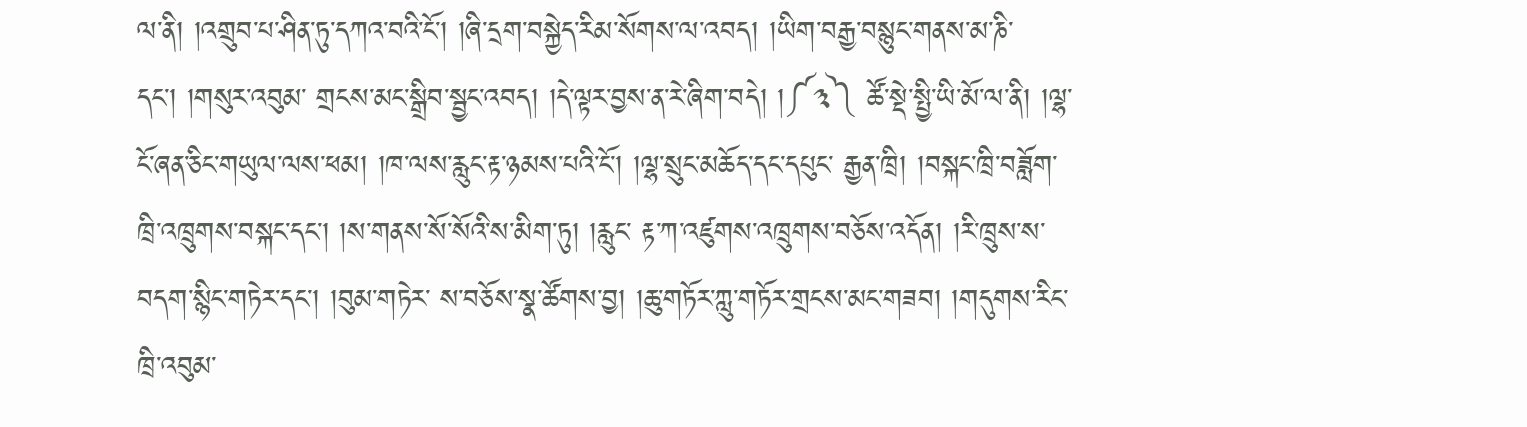ལ་ནི། །འགྲུབ་པ་ཤིན་ཏུ་དཀའ་བའི་ངོ་། །ཞི་དྲག་བསྐྱེད་རིམ་སོགས་ལ་འབད། །ཡིག་བརྒྱ་བསྙུང་གནས་མ་ཎི་དང་། །གསུར་འབུམ་ གྲངས་མང་སྒྲིབ་སྦྱང་འབད། །དེ་ལྟར་བྱས་ན་རེ་ཞིག་བདེ། །༼༣༽ ཚོ་སྡེ་སྤྱི་ཡི་མོ་ལ་ནི། །ལྷ་ ངོ་ཞན་ཅིང་གཡུལ་ལས་ཕམ། །ཁ་ལས་རླུང་རྟ་ཉམས་པའི་ངོ་། །ལྷ་སྲུང་མཆོད་དང་དཔུང་ རྒྱན་ཁྲི། །བསྐང་ཁྲི་བཟློག་ཁྲི་འཁྲུགས་བསྐང་དང་། །ས་གནས་སོ་སོའི་ས་མིག་ཏུ། །རླུང་ རྟ་ཀ་འཛུགས་འཁྲུགས་བཅོས་འདོན། །རི་ཁྲུས་ས་བདག་སྙིང་གཏེར་དང་། །བུམ་གཏེར་ ས་བཅོས་སྣ་ཚོགས་བྱ། །ཆུ་གཏོར་ཀླུ་གཏོར་གྲངས་མང་གཟབ། །གདུགས་རིང་ཁྲི་འབུམ་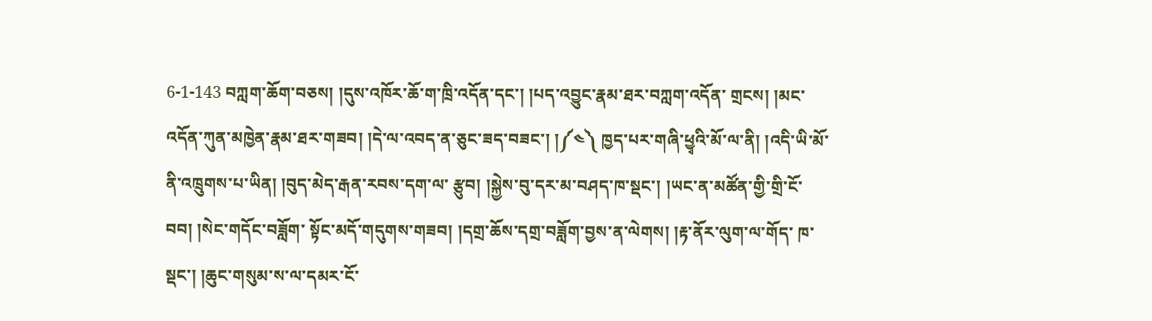6-1-143 བཀླག་ཆོག་བཅས། །དུས་འཁོར་ཆོ་ག་ཁྲི་འདོན་དང་། །པད་འབྱུང་རྣམ་ཐར་བཀླག་འདོན་ གྲངས། །མང་འདོན་ཀུན་མཁྱེན་རྣམ་ཐར་གཟབ། །དེ་ལ་འབད་ན་ཅུང་ཟད་བཟང་། །༼༤༽ ཁྱད་པར་གཞི་ཕྱྭའི་མོ་ལ་ནི། །འདི་ཡི་མོ་ནི་འཁྲུགས་པ་ཡིན། །བུད་མེད་རྒན་རབས་དག་ལ་ རྩུབ། །སྐྱེས་བུ་དར་མ་བཤད་ཁ་སྡང་། །ཡང་ན་མཚོན་གྱི་གྲི་ངོ་བབ། །སེང་གདོང་བཟློག་ སྟོང་མདོ་གདུགས་གཟབ། །དགྲ་ཆོས་དགྲ་བཟློག་བྱས་ན་ལེགས། །རྟ་ནོར་ལུག་ལ་གོད་ ཁ་སྡང་། །ཆུང་གསུམ་ས་ལ་དམར་ངོ་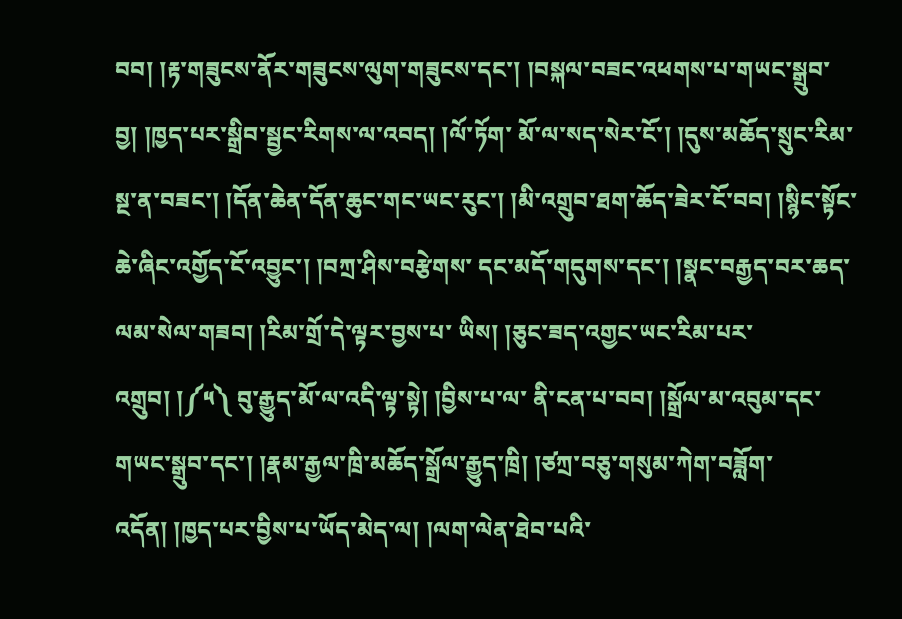བབ། །རྟ་གཟུངས་ནོར་གཟུངས་ལུག་གཟུངས་དང་། །བསྐལ་བཟང་འཕགས་པ་གཡང་སྒྲུབ་བྱ། །ཁྱད་པར་སྒྲིབ་སྦྱང་རིགས་ལ་འབད། །ལོ་ཏོག་ མོ་ལ་སད་སེར་ངོ་། །དུས་མཆོད་སྲུང་རིམ་སྔ་ན་བཟང་། །དོན་ཆེན་དོན་ཆུང་གང་ཡང་རུང་། །མི་འགྲུབ་ཐག་ཆོད་ཟེར་ངོ་བབ། །སྙིང་སྟོང་ཆེ་ཞིང་འགྱོད་ངོ་འབྱུང་། །བཀྲ་ཤིས་བརྩེགས་ དང་མདོ་གདུགས་དང་། །སྣང་བརྒྱད་བར་ཆད་ལམ་སེལ་གཟབ། །རིམ་གྲོ་དེ་ལྟར་བྱས་པ་ ཡིས། །ཅུང་ཟད་འགྱང་ཡང་རིམ་པར་འགྲུབ། །༼༥༽ བུ་རྒྱུད་མོ་ལ་འདི་ལྟ་སྟེ། །བྱིས་པ་ལ་ ནི་ངན་པ་བབ། །སྒྲོལ་མ་འབུམ་དང་གཡང་སྒྲུབ་དང་། །རྣམ་རྒྱལ་ཁྲི་མཆོད་སྒྲོལ་རྒྱུད་ཁྲི། །ཙཀྲ་བཅུ་གསུམ་ཀེག་བཟློག་འདོན། །ཁྱད་པར་བྱིས་པ་ཡོད་མེད་ལ། །ལག་ལེན་ཐེབ་པའི་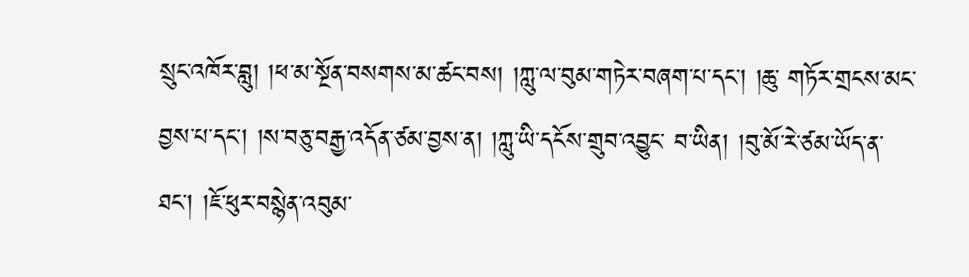སྲུང་འཁོར་བླུ། །ཕ་མ་སྔོན་བསགས་མ་ཚང་བས། །ཀླུ་ལ་བུམ་གཏེར་བཞག་པ་དང་། །ཆུ་ གཏོར་གྲངས་མང་བྱས་པ་དང་། །ས་བཅུ་བརྒྱ་འདོན་ཙམ་བྱས་ན། །ཀླུ་ཡི་དངོས་གྲུབ་འབྱུང་ བ་ཡིན། །བུ་མོ་རེ་ཙམ་ཡོད་ན་ཐང་། །ཇོ་ཕུར་བསྙེན་འབུམ་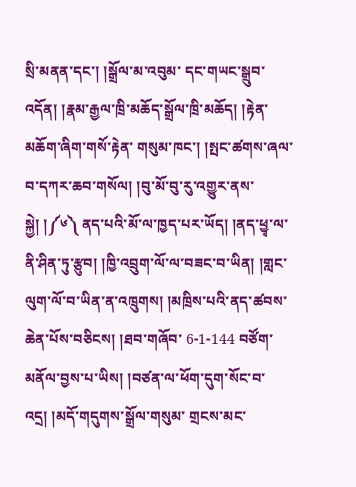སྲི་མནན་དང་། །སྒྲོལ་མ་འབུམ་ དང་གཡང་སྒྲུབ་འདོན། །རྣམ་རྒྱལ་ཁྲི་མཆོད་སྒྲོལ་ཁྲི་མཆོད། །རྟེན་མཆོག་ཞིག་གསོ་རྟེན་ གསུམ་ཁང་། །སྤང་ཚགས་ཞལ་བ་དཀར་ཆབ་གསོལ། །བུ་མོ་བུ་རུ་འགྱུར་ནས་སྐྱེ། །༼༦༽ ནད་པའི་མོ་ལ་ཁྱད་པར་ཡོད། །ནད་ཕྱྭ་ལ་ནི་ཤིན་ཏུ་རྩུབ། །ཁྱི་འབྲུག་ལོ་ལ་བཟང་བ་ཡིན། །གླང་ལུག་ལོ་བ་ཡིན་ན་འཁྲུགས། །མཁྲིས་པའི་ནད་ཚབས་ཆེན་པོས་བཅིངས། །ཐབ་གཞོབ་ 6-1-144 བཙོག་མནོལ་བྱས་པ་ཡིས། །བཙན་ལ་ཕོག་དུག་སོང་བ་འདྲ། །མདོ་གདུགས་སྒྲོལ་གསུམ་ གྲངས་མང་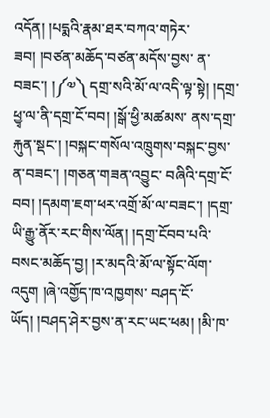འདོན། །པདྨའི་རྣམ་ཐར་བཀའ་གཏེར་ཟབ། །བཙན་མཆོད་བཙན་མདོས་བྱས་ ན་བཟང་། །༼༧༽ དགྲ་སའི་མོ་ལ་འདི་ལྟ་སྟེ། །དགྲ་ཕྱྭ་ལ་ནི་དགྲ་ངོ་བབ། །སྒོ་ཕྱི་མཚམས་ ནས་དགྲ་རྐུན་སྡང་། །བསྐང་གསོལ་འཁྲུགས་བསྐང་བྱས་ན་བཟང་། །གཅན་གཟན་འབྱུང་ བཞིའི་དགྲ་ངོ་བབ། །དམག་ཇག་ཕར་འགྲོ་མོ་ལ་བཟང་། །དགྲ་ཡི་རྒྱུ་ནོར་རང་གིས་ལོན། །དགྲ་ངོབབ་པའི་བསང་མཆོད་བྱ། །ར་མདའི་མོ་ལ་སྟོང་ལོག་འདུག །ཞེ་འགྱོད་ཁ་འཁྱགས་ བཤད་ངོ་ཡོད། །བཤད་ཤེར་བྱས་ན་རང་ཡང་ཕམ། །མི་ཁ་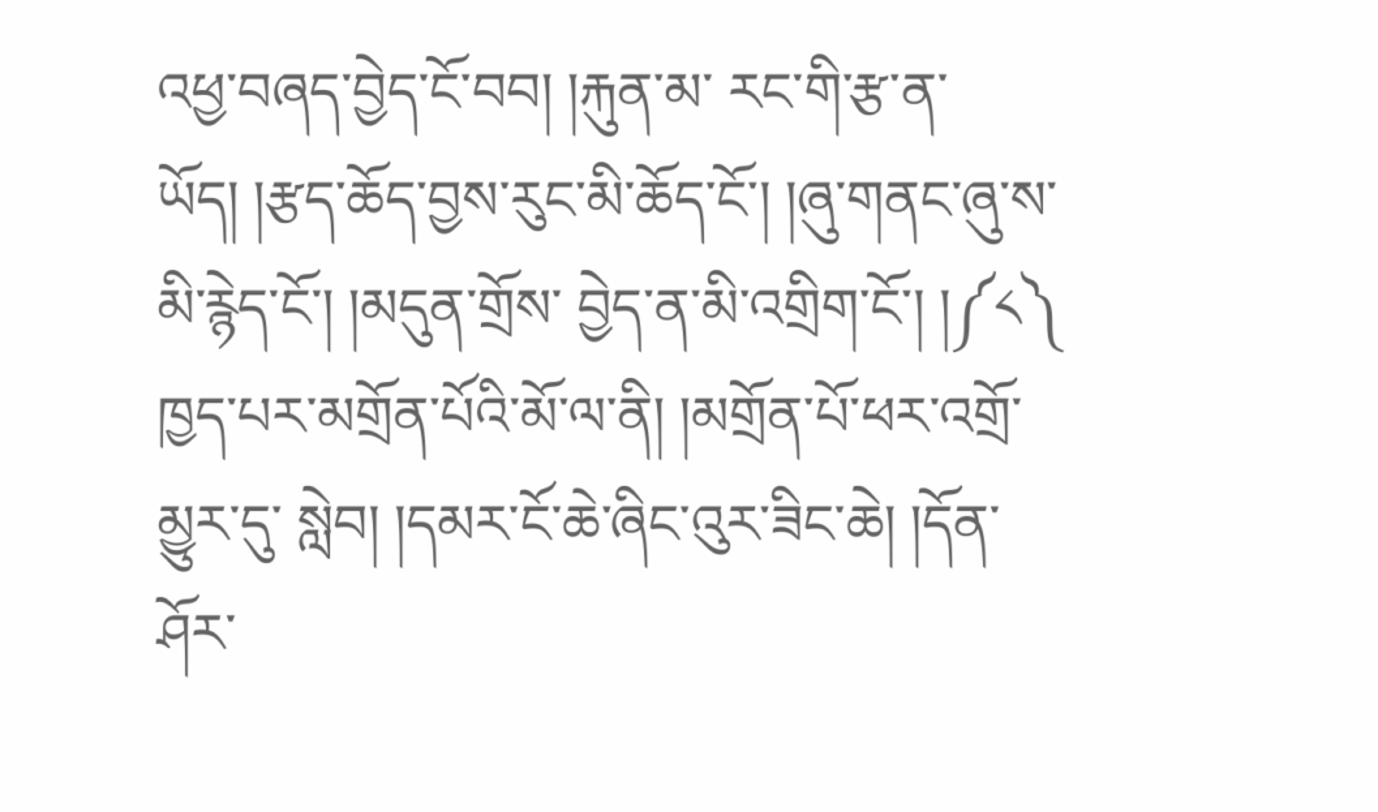འཕྱ་བཞད་བྱེད་ངོ་བབ། །རྐུན་མ་ རང་གི་རྩ་ན་ཡོད། །རྩད་ཆོད་བྱས་རུང་མི་ཆོད་ངོ་། །ཞུ་གནང་ཞུ་ས་མི་རྙེད་ངོ་། །མདུན་གྲོས་ བྱེད་ན་མི་འགྲིག་ངོ་། །༼༨༽ ཁྱད་པར་མགྲོན་པོའི་མོ་ལ་ནི། །མགྲོན་པོ་ཕར་འགྲོ་མྱུར་དུ་ སླེབ། །དམར་ངོ་ཆེ་ཞིང་འུར་ཟིང་ཆེ། །དོན་ཤོར་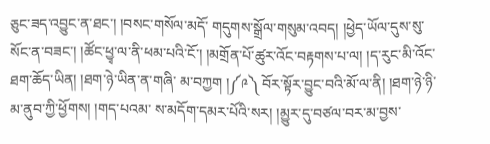ཅུང་ཟད་འབྱུང་ན་ཐང་། །བསང་གསོལ་མདོ་ གདུགས་སྒྲོལ་གསུམ་འབད། །ཕྱེད་ཡོལ་དུས་སུ་སོང་ན་བཟང་། །ཚོང་ཕྱྭ་ལ་ནི་ཕམ་པའི་ངོ་། །མགྲོན་པོ་ཚུར་འོང་བརྟགས་པ་ལ། །ད་རུང་མི་འོང་ཐག་ཆོད་ཡིན། །ཐག་ཉེ་ཡིན་ན་གཞི་ མ་བཀྱག །༼༩༽ བོར་སྟོར་བྱུང་བའི་མོ་ལ་ནི། །ཐག་ཉེ་ཉི་མ་ནུབ་ཀྱི་ཕྱོགས། །གད་པའམ་ ས་མདོག་དམར་པོའི་སར། །མྱུར་དུ་བཙལ་བར་མ་བྱས་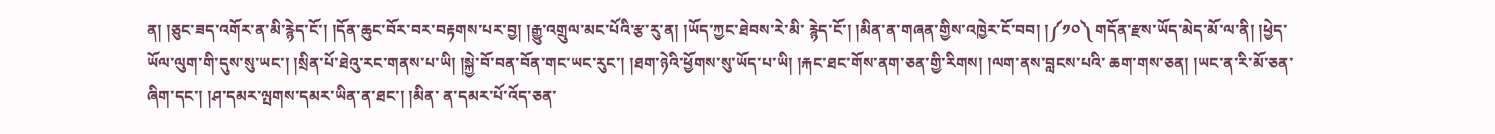ན། །ཅུང་ཟད་འགོར་ན་མི་རྙེད་ངོ་། །དོན་ཆུང་བོར་བར་བརྟགས་པར་བྱ། །རྒྱུ་འགྲུལ་མང་པོའི་རྩ་རུ་ན། །ཡོད་ཀྱང་ཐེབས་རེ་མི་ རྙེད་ངོ་། །མིན་ན་གཞན་གྱིས་འཁྱེར་ངོ་བབ། །༼༡༠༽ གདོན་རྫས་ཡོད་མེད་མོ་ལ་ནི། །ཕྱེད་ ཡོལ་ལུག་གི་དུས་སུ་ཡང་། །སྲིན་པོ་ཐེའུ་རང་གནས་པ་ཡི། །སྐྱེ་བོ་བན་བོན་གང་ཡང་རུང་། །ཐག་ཉེའི་ཕྱོགས་སུ་ཡོད་པ་ཡི། །རྐང་ཐང་གོས་ནག་ཅན་གྱི་རིགས། །ལག་ནས་བླངས་པའི་ ཆག་གས་ཅན། །ཡང་ན་རི་མོ་ཅན་ཞིག་དང་། །ཤ་དམར་ལྤགས་དམར་ཡིན་ན་ཐང་། །མིན་ ན་དམར་པོ་འོད་ཅན་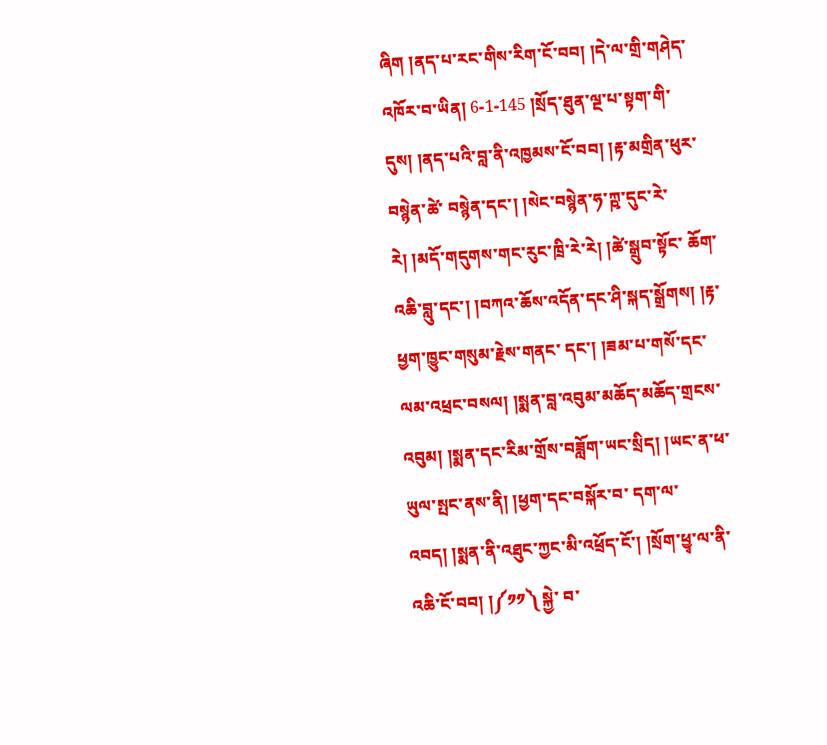ཞིག །ནད་པ་རང་གིས་རིག་ངོ་བབ། །དེ་ལ་གྲི་གཤེད་འཁོར་བ་ཡིན། 6-1-145 །སྲོད་ཐུན་ལྔ་པ་སྟག་གི་དུས། །ནད་པའི་བླ་ནི་འཁྱམས་ངོ་བབ། །རྟ་མགྲིན་ཕུར་བསྙེན་ཚེ་ བསྙེན་དང་། །སེང་བསྙེན་ཧ་ཀྵ་དུང་རེ་རེ། །མདོ་གདུགས་གང་རུང་ཁྲི་རེ་རེ། །ཚེ་སྒྲུབ་སྟོང་ ཆོག་འཆི་བླུ་དང་། །བཀའ་ཆོས་འདོན་དང་ཤི་སྐད་སྒྲོགས། །རྟ་ཕྱག་ཁྱུང་གསུམ་རྗེས་གནང་ དང་། །ཟམ་པ་གསོ་དང་ལམ་འཕྲང་བསལ། །སྨན་བླ་འབུམ་མཆོད་མཆོད་གྲངས་འབུམ། །སྨན་དང་རིམ་གྲོས་བཟློག་ཡང་སྲིད། །ཡང་ན་ཕ་ཡུལ་སྤང་ནས་ནི། །ཕྱག་དང་བསྐོར་བ་ དག་ལ་འབད། །སྨན་ནི་འཐུང་ཀྱང་མི་འཕྲོད་ངོ་། །སྲོག་ཕྱྭ་ལ་ནི་འཆི་ངོ་བབ། །༼༡༡༽ སྐྱེ་ བ་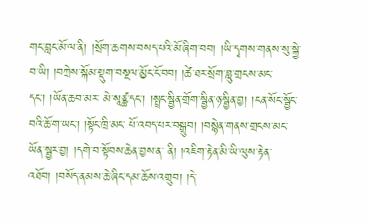གང་བླང་མོ་ལ་ནི། །སྲོག་ཆགས་བསད་པའི་མོ་ཞིག་བབ། །ཡི་དྭགས་གནས་སུ་སྐྱེ་བ་ཡི། །བཀྲེས་སྐོམ་སྡུག་བསྔལ་མྱོང་ངོ་བབ། །ཚེ་ཐར་སྲོག་བླུ་གྲངས་མང་དང་། །ཡོན་ཆབ་མར་ མེ་སཱཙྪ་དང་། །སྤྲང་སྦྱིན་གྲོག་སྦྱིན་ཉ་སྦྱིན་བྱ། །ངན་སོང་སྦྱོང་བའི་ཆོ་ག་ཡང་། །སྟོང་ཁྲི་མང་ པོ་འབད་པར་བསྒྲུབ། །བསྙེན་གནས་གྲངས་མང་ཡོན་སྦྱར་བྱ། །དགེ་བ་སྟོབས་ཆེན་བྱས་ན་ ནི། །འཇིག་རྟེན་མི་ཡི་ལུས་རྟེན་འཐོབ། །བསོད་ནམས་ཆེ་ཞིང་དམ་ཆོས་འགྲུབ། །དེ་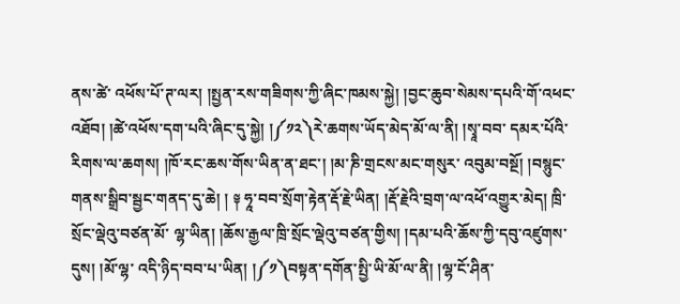ནས་ཚེ་ འཕོས་པོ་ཊ་ལར། །སྤྱན་རས་གཟིགས་ཀྱི་ཞིང་ཁམས་སྐྱེ། །བྱང་ཆུབ་སེམས་དཔའི་གོ་འཕང་ འཐོབ། །ཚེ་འཕོས་དག་པའི་ཞིང་དུ་སྐྱེ། །༼༡༢༽རེ་ཆགས་ཡོད་མེད་མོ་ལ་ནི། །སྭཱ་བབ་ དམར་པོའི་རིགས་ལ་ཆགས། །ཁོ་རང་ཆས་གོས་ཡིན་ན་ཐང་། །མ་ཎི་གྲངས་མང་གསུར་ འབུམ་བསྔོ། །བསྙུང་གནས་སྒྲིབ་སྦྱང་གནད་དུ་ཆེ། ། ༈ ཧཱ་བབ་སྲོག་རྟེན་རྡོ་རྗེ་ཡིན། །རྡོ་རྗེའི་བྲག་ལ་འཕོ་འགྱུར་མེད། ཁྲི་སྲོང་ལྡེའུ་བཙན་མོ་ ལྷ་ཡིན། །ཆོས་རྒྱལ་ཁྲི་སྲོང་ལྡེའུ་བཙན་གྱིས། །དམ་པའི་ཆོས་ཀྱི་དབུ་འཛུགས་དུས། །མོ་ལྷ་ འདི་ཉིད་བབ་པ་ཡིན། །༼༡༽བསྟན་དགོན་སྤྱི་ཡི་མོ་ལ་ནི། །ལྷ་ངོ་ཤིན་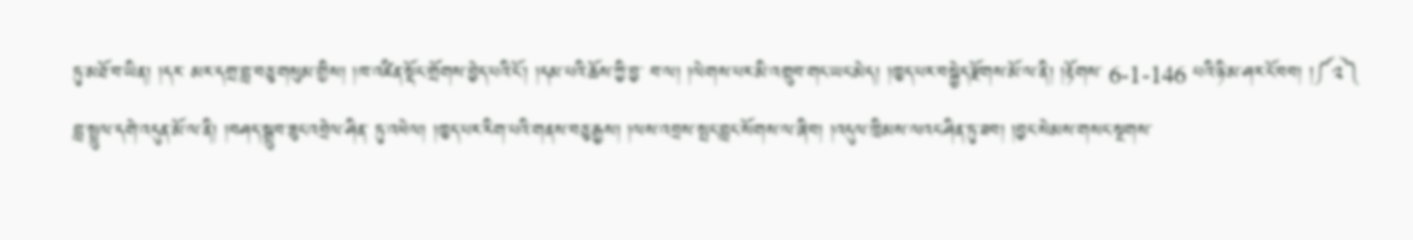ཏུ་མཐོ་བ་ཡིན། །དར་ མར་དགྲ་བླ་བཅུ་གསུམ་གྱིས། །ཁ་འཛིན་སྡོང་གྲོགས་བྱེད་པའི་ངོ་། །དམ་པའི་ཆོས་ཀྱི་བྱ་ བ་ལ། །ལེགས་པར་མི་འགྲུབ་གང་ཡང་མེད། །ཁྱད་པར་བསྐྱེད་རྫོགས་མོ་ལ་ནི། །རྟོགས་ 6-1-146 པའི་ཉི་མ་ཤར་ངོ་བབ། །༼༢༽ བླ་སྤྲུལ་དགེ་འདུན་མོ་ལ་ནི། །བཤད་སྒྲུབ་ཟུང་འབྲེལ་ཤིན་ ཏུ་འཕེལ། །ཁྱད་པར་རིག་པའི་གནས་བཅུ་རྒྱས། །ལས་འབྲས་སྤང་བླང་སོགས་ལ་ཞིབ། །འདུལ་ཁྲིམས་ལའང་ཤིན་ཏུ་ཟབ། །བྱང་སེམས་གསང་སྔགས་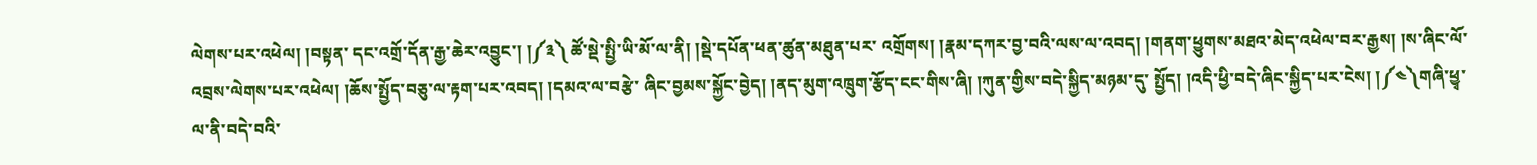ལེགས་པར་འཕེལ། །བསྟན་ དང་འགྲོ་དོན་རྒྱ་ཆེར་འབྱུང་། །༼༣༽ ཚོ་སྡེ་སྤྱི་ཡི་མོ་ལ་ནི། །སྡེ་དཔོན་ཕན་ཚུན་མཐུན་པར་ འགྲོགས། །རྣམ་དཀར་བྱ་བའི་ལས་ལ་འབད། །གནག་ཕྱུགས་མཐའ་མེད་འཕེལ་བར་རྒྱས། །ས་ཞིང་ལོ་འབྲས་ལེགས་པར་འཕེལ། །ཆོས་སྤྱོད་བཅུ་ལ་རྟག་པར་འབད། །དམའ་ལ་བརྩེ་ ཞིང་བྱམས་སྐྱོང་བྱེད། །ནད་མུག་འཁྲུག་རྩོད་ངང་གིས་ཞི། །ཀུན་གྱིས་བདེ་སྐྱིད་མཉམ་དུ་ སྤྱོད། །འདི་ཕྱི་བདེ་ཞིང་སྐྱིད་པར་ངེས། །༼༤༽གཞི་ཕྱྭ་ལ་ནི་བདེ་བའི་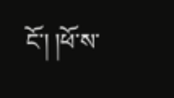ངོ་། །ཕོ་ས་